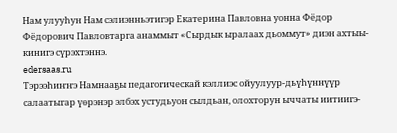Нам улууһун Нам сэлиэнньэтигэр Екатерина Павловна уонна Фёдор Фёдорович Павловтарга анаммыт «Сырдык ыралаах дьоммут» диэн ахтыы-кинигэ сүрэхтэннэ.
edersaas.ru
Тэрээһиҥҥэ Намнааҕы педагогическай кэллиэс ойуулуур-дьүһүннүүр салаатыгар үөрэнэр элбэх устудьуон сылдьан, олохторун ыччаты иитиигэ-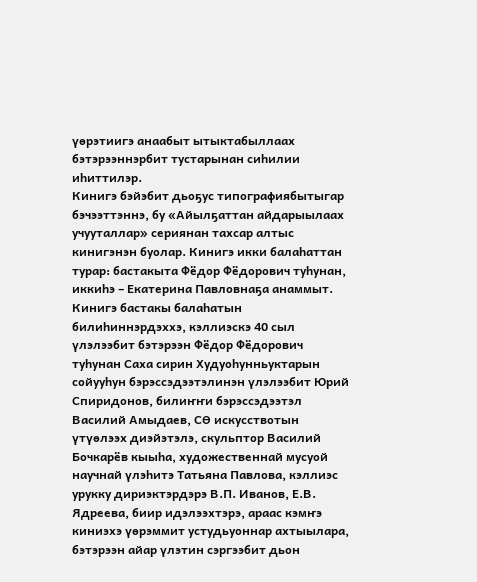үөрэтиигэ анаабыт ытыктабыллаах бэтэрээннэрбит тустарынан сиһилии иһиттилэр.
Кинигэ бэйэбит дьоҕус типографиябытыгар бэчээттэннэ, бу «Айылҕаттан айдарыылаах учууталлар» сериянан тахсар алтыс кинигэнэн буолар. Кинигэ икки балаһаттан турар: бастакыта Фёдор Фёдорович туһунан, иккиһэ – Екатерина Павловнаҕа анаммыт.
Кинигэ бастакы балаһатын билиһиннэрдэххэ, кэллиэскэ 40 сыл үлэлээбит бэтэрээн Фёдор Фёдорович туһунан Саха сирин Худуоһунньуктарын сойууһун бэрэссэдээтэлинэн үлэлээбит Юрий Спиридонов, билиҥҥи бэрэссэдээтэл Василий Амыдаев, СӨ искусствотын үтүөлээх диэйэтэлэ, скульптор Василий Бочкарёв кыыһа, художественнай мусуой научнай үлэһитэ Татьяна Павлова, кэллиэс урукку дириэктэрдэрэ В.П. Иванов, Е.В. Ядреева, биир идэлээхтэрэ, араас кэмҥэ киниэхэ үөрэммит устудьуоннар ахтыылара, бэтэрээн айар үлэтин сэргээбит дьон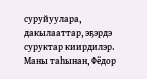суруйуулара, дакылааттар, эҕэрдэ суруктар киирдилэр. Маны таһынан, Фёдор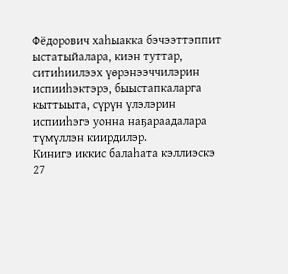Фёдорович хаһыакка бэчээттэппит ыстатыйалара, киэн туттар, ситиһиилээх үөрэнээччилэрин испииһэктэрэ, быыстапкаларга кыттыыта, сүрүн үлэлэрин испииһэгэ уонна наҕараадалара түмүллэн киирдилэр.
Кинигэ иккис балаһата кэллиэскэ 27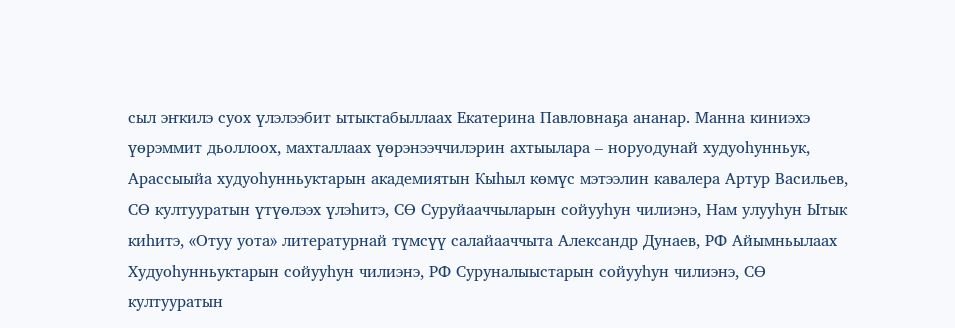сыл эҥкилэ суох үлэлээбит ытыктабыллаах Екатерина Павловнаҕа ананар. Манна киниэхэ үөрэммит дьоллоох, махталлаах үөрэнээччилэрин ахтыылара – норуодунай худуоһунньук, Арассыыйа худуоһунньуктарын академиятын Кыһыл көмүс мэтээлин кавалера Артур Васильев, СӨ култууратын үтүөлээх үлэһитэ, СӨ Суруйааччыларын сойууһун чилиэнэ, Нам улууһун Ытык киһитэ, «Отуу уота» литературнай түмсүү салайааччыта Александр Дунаев, РФ Айымньылаах Худуоһунньуктарын сойууһун чилиэнэ, РФ Суруналыыстарын сойууһун чилиэнэ, СӨ култууратын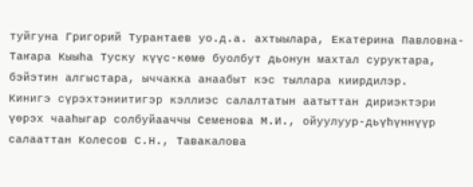туйгуна Григорий Турантаев уо.д.а. ахтыылара, Екатерина Павловна-Таҥара Кыыһа Туску күүс-көмө буолбут дьонун махтал суруктара, бэйэтин алгыстара, ыччакка анаабыт кэс тыллара киирдилэр.
Кинигэ сүрэхтэниитигэр кэллиэс салалтатын аатыттан дириэктэри үөрэх чааһыгар солбуйааччы Семенова М.И., ойуулуур-дьүһүннүүр салааттан Колесов С.Н., Тавакалова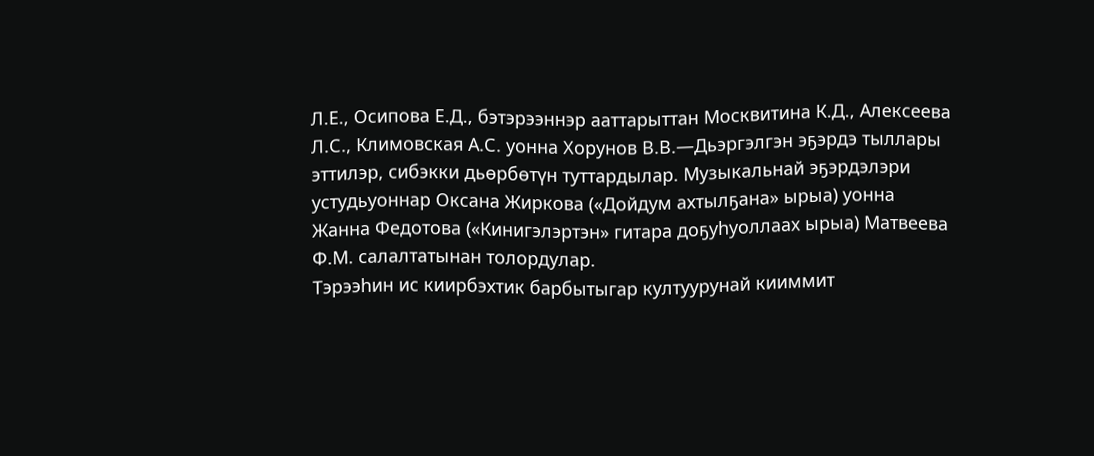Л.Е., Осипова Е.Д., бэтэрээннэр ааттарыттан Москвитина К.Д., Алексеева Л.С., Климовская А.С. уонна Хорунов В.В.—Дьэргэлгэн эҕэрдэ тыллары эттилэр, сибэкки дьөрбөтүн туттардылар. Музыкальнай эҕэрдэлэри устудьуоннар Оксана Жиркова («Дойдум ахтылҕана» ырыа) уонна Жанна Федотова («Кинигэлэртэн» гитара доҕуһуоллаах ырыа) Матвеева Ф.М. салалтатынан толордулар.
Тэрээһин ис киирбэхтик барбытыгар култуурунай кииммит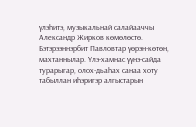үлэһитэ, музыкальнай салайааччы Александр Жирков көмөлөстө. Бэтэрээннэрбит Павловтар үөрэн-көтөн, махтаннылар. Үлэ-хамнас үүнэ-сайда турарыгар, олох-дьаһах санаа хоту табыллан иһэригэр алгыстарын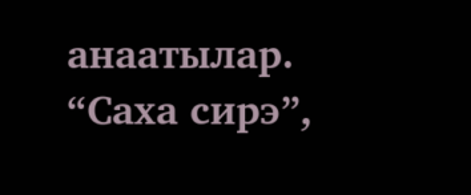анаатылар.
“Саха сирэ”,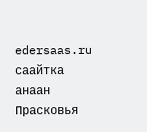edersaas.ru саайтка анаан Прасковья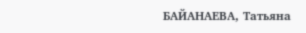БАЙАНАЕВА, Татьяна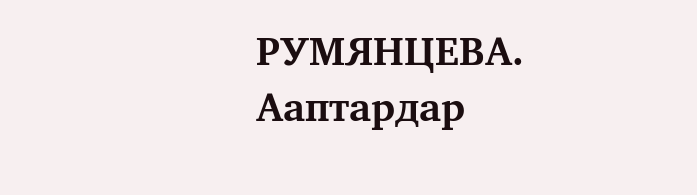РУМЯНЦЕВА.
Ааптардар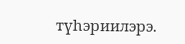түһэриилэрэ.